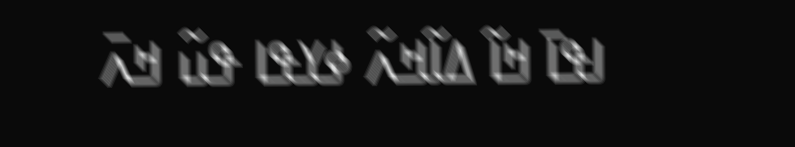ߊߟߊ߫ ߞߊ߬ ߡߊ߬ߞߍ߬ ߦߌߟߊ ߟߎ߬ ߞߍ߫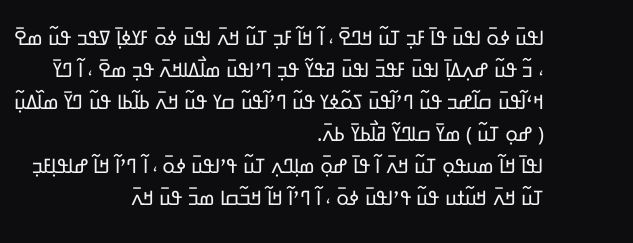ߊߟߎ߫ ߦߋ߫ ߊߟߎ߫ ߟߊ߫ ߓߏ߲ ߠߎ߬ ߞߣߐ߫ ، ߊ߬ ߞߊ߬ ߓߏ߲ ߠߎ߬ ߞߍ߫ ߊߟߎ߫ ߦߋ߫ ߓߌߦߊ߲߫ ߜߟߏ ߟߎ߬ ߘߐ߫ ، ߏ߬ ߟߎ߬ ߝߍ߲ߡߊ߲߫ ߊߟߎ߫ ߓߟߏ߫ ߊߟߎ߫ ߥߟߌ߬ ߟߏ߲ ߣߴߊߟߎ߫ ߘߊ߯ߡߊߞߍ߫ ߟߏ߲ ߘߐ߫ ، ߊ߬ ߣߌ߫ ߞߵߊ߬ߟߎ߫ ߛߊ߬ߝߏ ߟߎ߬ ߣߴߊ߬ߟߎ߫ ߖߋ߬ߦߌ ߟߎ߬ ߣߴߊ߬ߟߎ߬ ߛߌ ߟߎ߬ ߞߍ߫ ߕߊ߬ߕߊ ߟߎ߬ ߣߌ߫ ߘߊ߰ߡߎ߲߬ ( ߝߋ߲ ߠߎ߬ ) ߘߌ߫ ߛߊߣߌ߬ ߥߊ߯ߕߌ߫ ߕߍ߫.
ߊߟߊ߫ ߞߊ߬ ߘߎߟߋ߲ ߠߎ߬ ߞߍ߫ ߊ߬ ߟߊ߫ ߝߋ߲߫ ߘߊ߲ߣߍ߲ ߠߎ߬ ߟߴߊߟߎ߫ ߦߋ߫ ، ߊ߬ ߣߴߊ߬ ߞߊ߬ ߝߊߟߊ߲ߓߏ߲ ߠߎ߬ ߞߍ߫ ߞߎ߬ߙߎ ߟߎ߬ ߟߴߊߟߎ߫ ߦߋ߫ ، ߊ߬ ߣߴߊ߬ ߞߊ߬ ߞߏ߬ߛߊ ߘߏ߫ ߟߎ߫ ߞߍ߫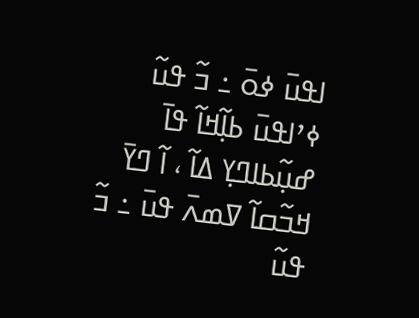ߊߟߎ߫ ߦߋ߫ ߸ ߏ߬ ߟߎ߬ ߦߴߊߟߎ߫ ߕߊ߲߬ߞߊ߬ ߟߊ߫ ߝߎ߲߬ߕߊߣߌ߲ ߡߊ߬ ، ߊ߬ ߣߌ߫ ߞߏ߬ߛߊ߬ ߜߘߍ߫ ߟߎ߫ ߸ ߏ߬ ߟߎ߬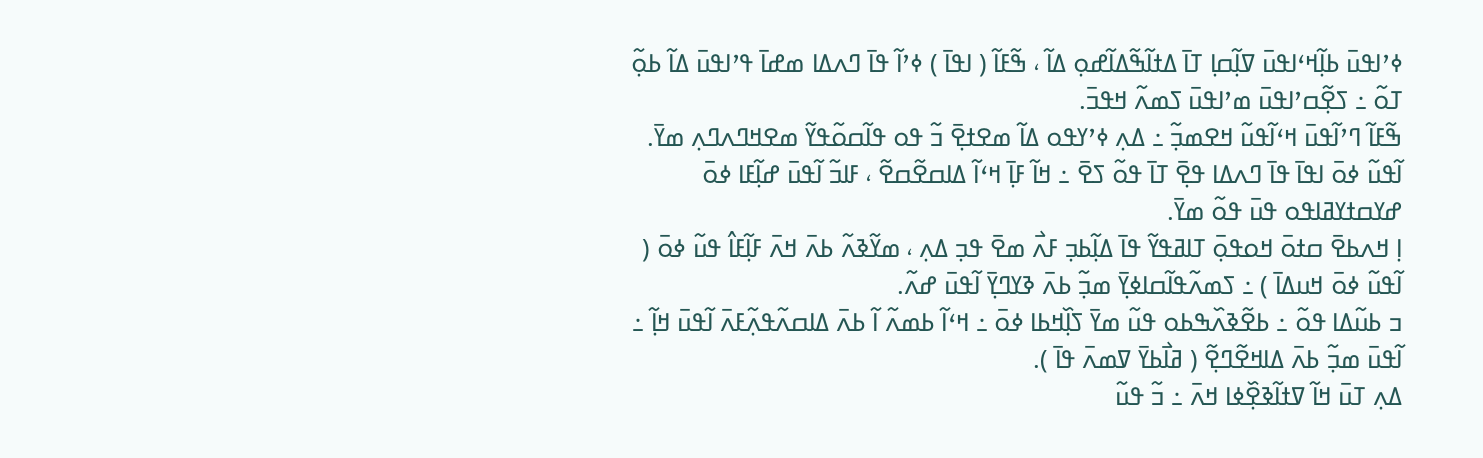ߦߴߊߟߎ߫ ߕߊ߲߬ߞߵߊߟߎ߫ ߜߊ߲߬ߛߊ߲ ߠߊ߫ ߡߙߊ߬ߒ߬ߡߊ߬ߝߋ߲ ߡߊ߬ ، ߒ߬ߓߊ߬ ( ߊߟߊ߫ ) ߦߴߊ߬ ߟߊ߫ ߣߍߡߊ ߘߝߊ߫ ߟߴߊߟߎ߫ ߡߊ߬ ߕߋ߲߬ ߠߋ߬ ߸ ߖߐ߲߬ߛߴߊߟߎ߫ ߘߴߊߟߎ߫ ߖߘߍ߬ ߞߟߏ߫.
ߒ߬ߓߊ߬ ߣߴߊ߬ߟߎ߫ ߞߵߊ߬ߟߎ߬ ߞߐߘߏ߲߬ ߸ ߡߍ߲ ߦߴߌߟߋ ߡߊ߬ ߘߐߙߐ߲߫ ߏ߬ ߟߋ ߟߊ߬ߛߋ߬ߟߌ߬ ߘߐߞߣߍߣߍ߲ ߘߌ߫.
ߊ߬ߟߎ߬ ߦߋ߫ ߊߟߊ߫ ߟߊ߫ ߣߍߡߊ ߟߐ߲߫ ߠߊ߫ ߟߋ߬ ߖߐ߫ ߸ ߞߊ߬ ߓߊ߲߫ ߞߵߊ߬ ߡߊߛߐ߬ߛߐ߬ ، ߓߊߏ߬ ߊ߬ߟߎ߫ ߝߊ߲߬ߓߊ ߦߋ߫ ߝߌߛߙߌߥߊߟߋ ߟߎ߫ ߟߋ߬ ߘߌ߫.
ߊ߲ ߞߍߕߐ߫ ߛߙߋ߫ ߞߋߟߋ߲߫ ߠߊߥߟߌ߬ ߟߊ߫ ߡߊ߲߬ߕߏ߲ ߓߍ߯ ߘߐ߫ ߟߏ߲ ߡߍ߲ ، ߘߌ߬ߢߍ߬ ߕߍ߫ ߞߍ߫ ߓߊ߲߬ߓߊ߮ ߟߎ߬ ߦߋ߫ ( ߊ߬ߟߎ߬ ߦߋ߫ ߞߎߡߊ߫ ) ߸ ߖߘߍ߬ߟߊ߬ߛߊߦߌ߲߫ ߘߏ߲߬ ߕߍ߫ ߢߌߣߌ߲߫ ߊ߬ߟߎ߫ ߝߍ߬.
ߏ ߕߎ߬ߡߊ ߟߋ߬ ߸ ߕߐ߬ߢߍ߰ߒߕߋ ߟߎ߬ ߘߌ߫ ߖߊ߲߰ߞߕߊ ߦߋ߫ ߸ ߞߵߊ߬ ߕߘߍ߬ ߊ߬ ߕߍ߫ ߡߊߛߍ߬ߟߍ߲߬ߓߍ߫ ߊ߬ߟߎ߫ ߞߊ߲߬ ߸ ߊ߬ߟߎ߫ ߘߏ߲߬ ߕߍ߫ ߡߊߞߐ߬ߣߐ߲߬ ( ߥߊ߯ߕߌ߫ ߜߘߍ߫ ߟߊ߫ ).
ߡߍ߲ ߠߎ߫ ߞߊ߬ ߜߙߊ߬ߢߐ߲߰ߦߊ ߞߍ߫ ߸ ߏ߬ ߟߎ߬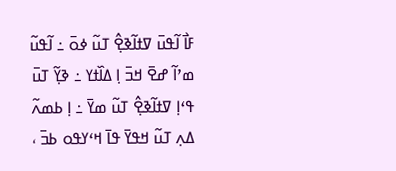ߓߊ߯ ߊ߬ߟߎ߫ ߜߙߊ߬ߢߐ߲߮ ߠߎ߬ ߦߋ߫ ߸ ߊ߬ߟߎ߬ ߘߴߊ߬ ߝߐ߫ ߞߏ߫ ߊ߲ ߡߊ߰ߙߌ ߸ ߢߌ߲߬ ߠߎ߫ ߟߵߊ߲ ߜߙߊ߬ߢߐ߲߮ ߠߎ߬ ߘߌ߫ ߸ ߊ߲ ߕߘߍ߬ ߡߍ߲ ߠߎ߬ ߞߟߌ߫ ߟߊ߫ ߞߵߌߟߋ ߕߏ߫ ،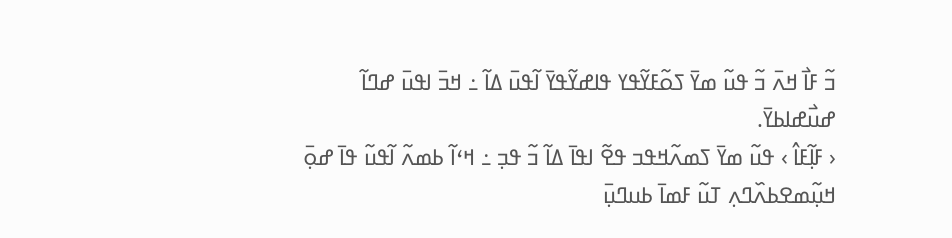ߏ߬ ߓߊ߯ ߞߍ߫ ߏ߬ ߟߎ߬ ߘߌ߫ ߖߋ߬ߓߌ߬ߟߌ ߟߊߝߌ߬ߟߌ߫ ߊ߬ߟߎ߫ ߡߊ߬ ߸ ߞߏ߫ ߊߟߎ߫ ߝߣߊ߬ ߝߎ߯ߝߊߕߌ߫.
‹ ߓߊ߲߬ߓߊ߮ › ߟߎ߬ ߘߌ߫ ߖߘߍ߬ߞߟߏ ߟߐ߬ ߊߟߊ߫ ߡߊ߬ ߏ߬ ߟߏ߲ ߸ ߞߵߊ߬ ߕߘߍ߬ ߊ߬ߟߎ߬ ߟߊ߫ ߝߋ߲߫ ߞߎ߲߬ߘߐߕߍ߰ߣߍ߲ ߠߎ߬ ߓߘߊ߫ ߕߎߣߎ߲߫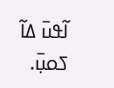ߊ߬ߟߎ߫ ߡߊ߬ ߖߋߎ߲߫.